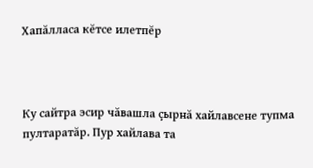Хапăлласа кĕтсе илетпĕр



Ку сайтра эсир чăвашла çырнă хайлавсене тупма пултаратăр. Пур хайлава та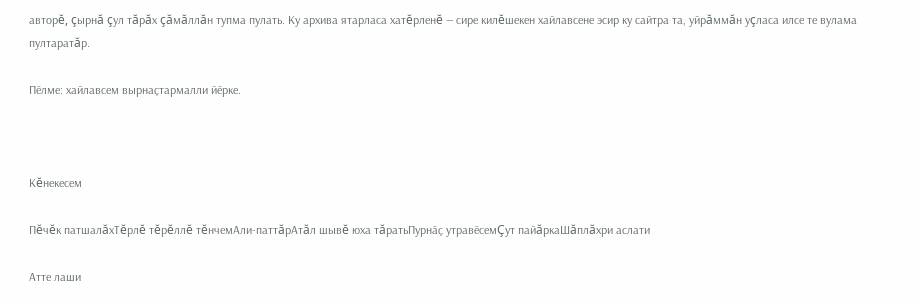авторĕ, çырнă çул тăрăх çăмăллăн тупма пулать. Ку архива ятарласа хатĕрленĕ — сире килĕшекен хайлавсене эсир ку сайтра та, уйрăммăн уçласа илсе те вулама пултаратăр.

Пӗлме: хайлавсем вырнаҫтармалли йӗрке.



Кĕнекесем

Пĕчĕк патшалăхТĕрлĕ тĕрĕллĕ тĕнчемАли-паттăрАтăл шывĕ юха тăратьПурнӑҫ утравӗсемÇут пайăркаШăплăхри аслати

Атте лаши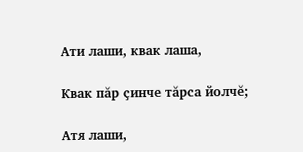Ати лаши, квак лаша,

Квак пăр çинче тăрса йолчĕ;

Атя лаши,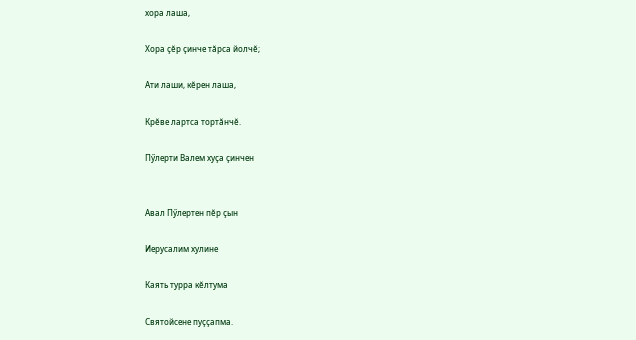хора лаша,

Хора çĕр çинче тăрса йолчĕ;

Ати лаши, кĕрен лаша,

Крĕве лартса тортăнчĕ.

Пӳлерти Валем хуçа çинчен


Авал Пӳлертен пĕр çын

Иерусалим хулине

Каять турра кĕлтума

Святойсене пуççапма.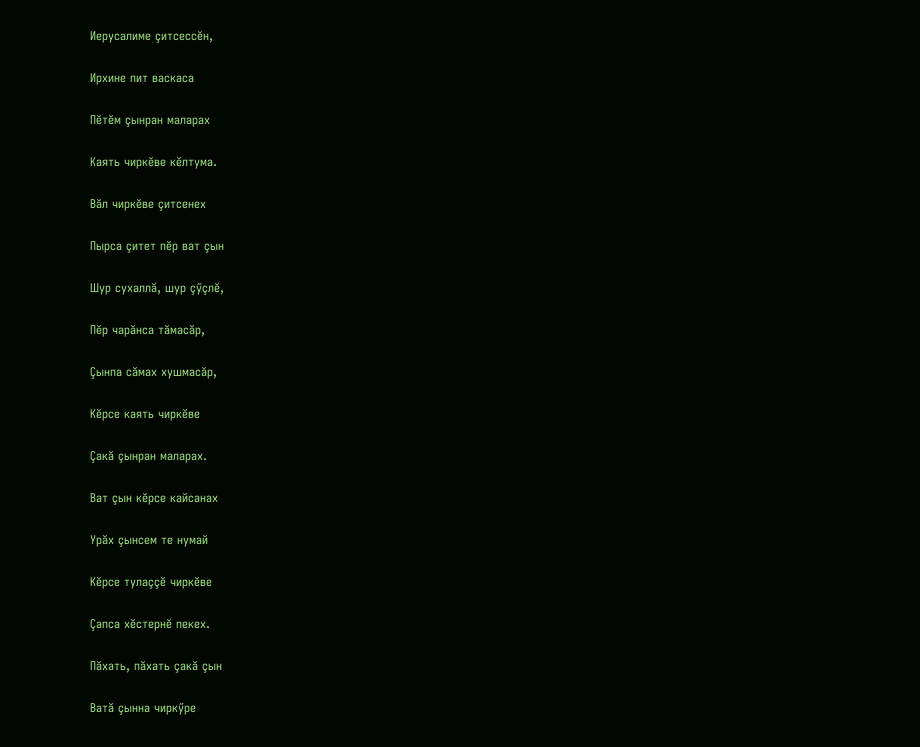Иерусалиме çитсессĕн,

Ирхине пит васкаса

Пĕтĕм çынран маларах

Каять чиркĕве кĕлтума.

Вăл чиркĕве çитсенех

Пырса çитет пĕр ват çын

Шур сухаллă, шур çӳçлĕ,

Пĕр чарăнса тăмасăр,

Çынпа сăмах хушмасăр,

Кĕрсе каять чиркĕве

Çакă çынран маларах.

Ват çын кĕрсе кайсанах

Урăх çынсем те нумай

Кĕрсе тулаççĕ чиркĕве

Çапса хĕстернĕ пекех.

Пăхать, пăхать çакă çын

Ватă çынна чиркӳре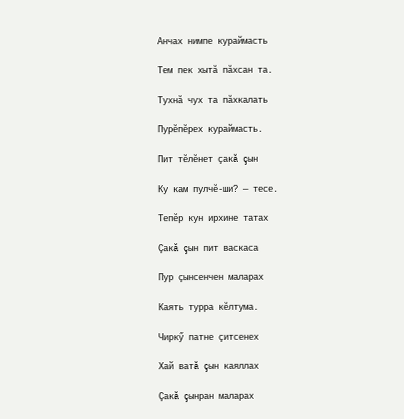Анчах нимпе кураймасть

Тем пек хытă пăхсан та.

Тухнă чух та пăхкалать

Пурĕпĕрех кураймасть.

Пит тĕлĕнет çакă çын

Ку кам пулчĕ-ши? — тесе.

Тепĕр кун ирхине татах

Çакă çын пит васкаса

Пур çынсенчен маларах

Каять турра кĕлтума.

Чиркӳ патне çитсенех

Хай ватă çын каяллах

Çакă çынран маларах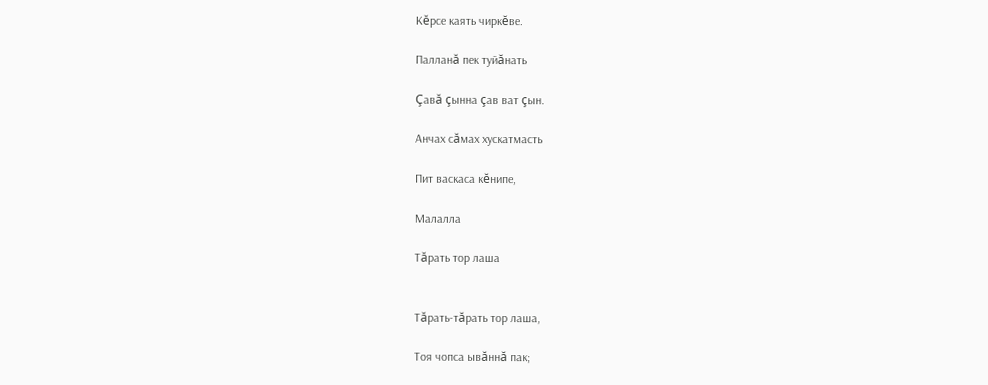Кĕрсе каять чиркĕве.

Палланă пек туйăнать

Çавă çынна çав ват çын.

Анчах сăмах хускатмасть

Пит васкаса кĕнипе,

Малалла

Тăрать тор лаша


Тăрать-тăрать тор лаша,

Тоя чопса ывăннă пак;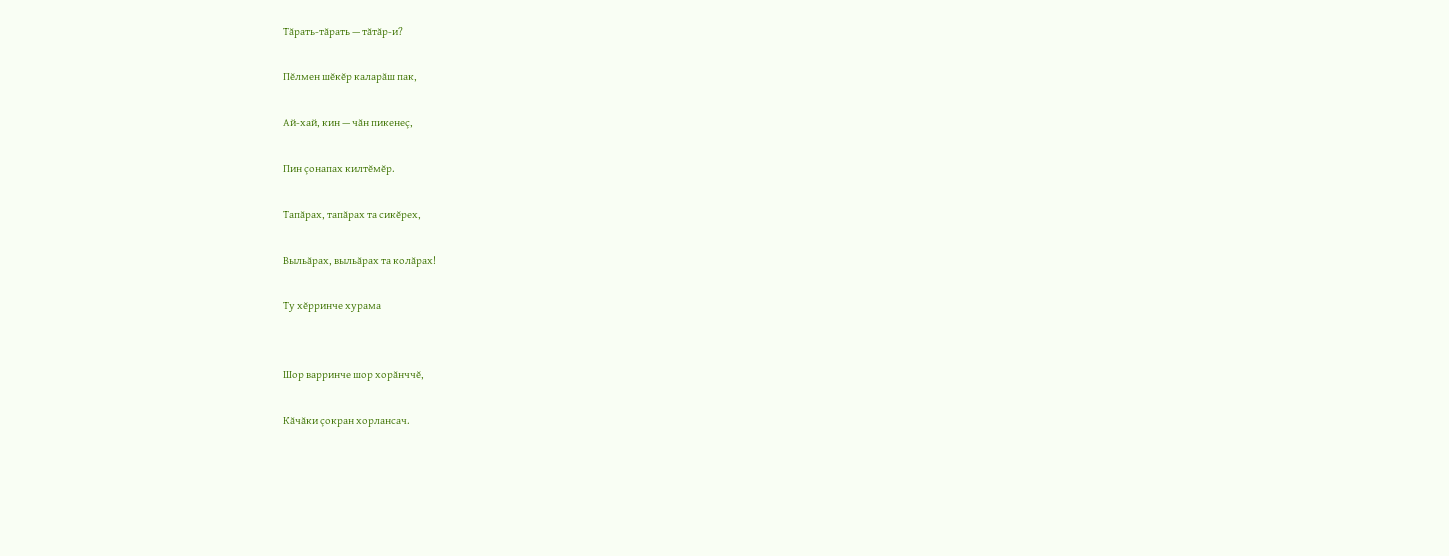Тăрать-тăрать — тăтăр-и?

Пĕлмен шĕкĕр каларăш пак,

Ай-хай, кин — чăн пикенеç,

Пин çонапах килтĕмĕр.

Тапăрах, тапăрах та сикĕрех,

Выльăрах, выльăрах та колăрах!

Ту хĕрринче хурама


Шор варринче шор хорăнччĕ,

Кăчăки çокран хорлансач.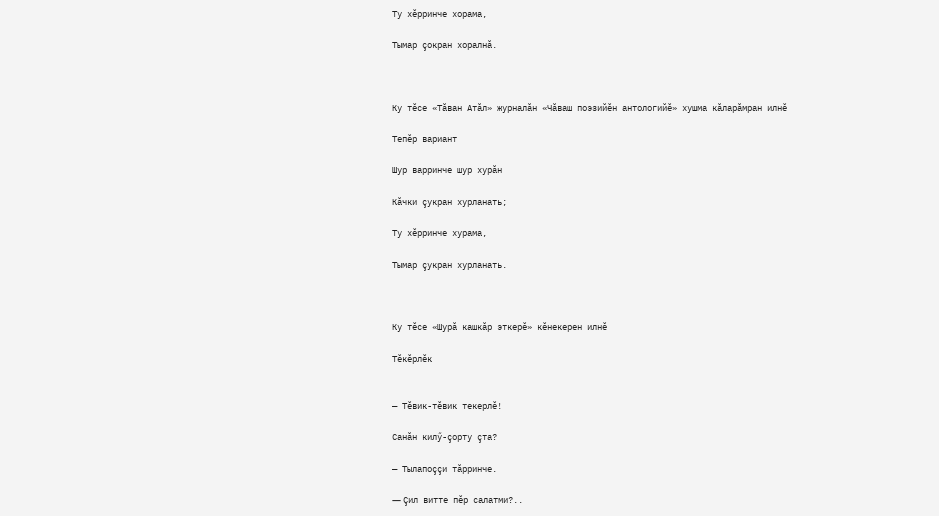Ту хĕрринче хорама,

Тымар çокран хоралнă.



Ку тĕсе «Тăван Атăл» журналăн «Чăваш поэзийĕн антологийĕ» хушма кăларăмран илнĕ

Тепĕр вариант

Шур варринче шур хурăн

Кăчки çукран хурланать;

Ту хĕрринче хурама,

Тымар çукран хурланать.



Ку тĕсе «Шурă кашкăр эткерĕ» кĕнекерен илнĕ

Тĕкĕрлĕк


— Тĕвик-тĕвик текерлĕ!

Санăн килӳ-çорту çта?

— Тылапоççи тăрринче.

— Çил витте пĕр салатми?..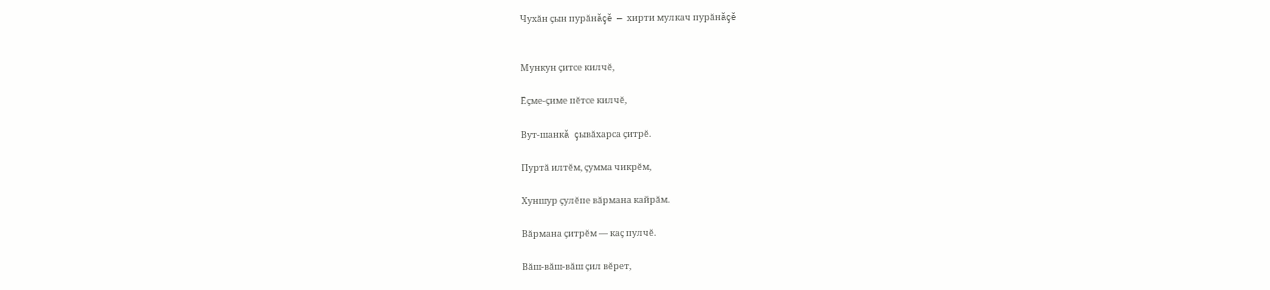Чухăн çын пурăнăçĕ — хирти мулкач пурăнăçĕ


Мункун çитсе килчĕ,

Ĕçме-çиме пĕтсе килчĕ,

Вут-шанкă çывăхарса çитрĕ.

Пуртă илтĕм, çумма чикрĕм,

Хуншур çулĕпе вăрмана кайрăм.

Вăрмана çитрĕм — каç пулчĕ.

Вăш-вăш-вăш çил вĕрет,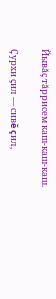Йывăç тăррисем каш-каш-каш.

Çурхи çил — сивĕ çил,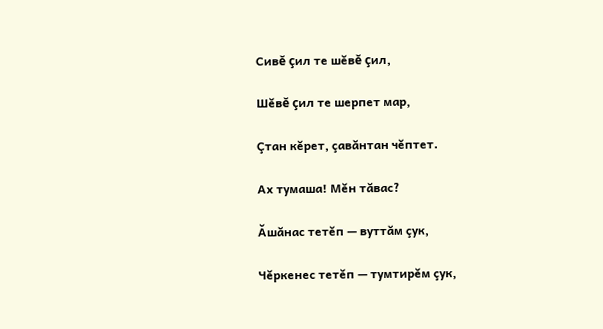Сивĕ çил те шĕвĕ çил,

Шĕвĕ çил те шерпет мар,

Çтан кĕрет, çавăнтан чĕптет.

Ах тумаша! Мĕн тăвас?

Ăшăнас тетĕп — вуттăм çук,

Чĕркенес тетĕп — тумтирĕм çук,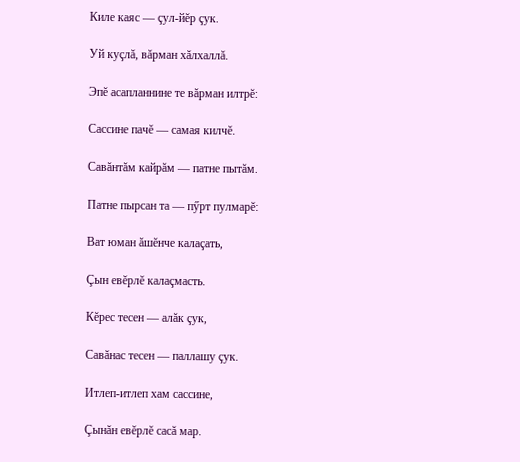Киле каяс — çул-йĕр çук.

Уй куçлă, вăрман хăлхаллă.

Эпĕ асапланнине те вăрман илтрĕ:

Сассине пачĕ — самая килчĕ.

Савăнтăм кайрăм — патне пытăм.

Патне пырсан та — пӳрт пулмарĕ:

Ват юман ăшĕнче калаçать,

Çын евĕрлĕ калаçмасть.

Кĕрес тесен — алăк çук,

Савăнас тесен — паллашу çук.

Итлеп-итлеп хам сассине,

Çынăн евĕрлĕ сасă мар.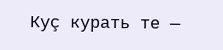Куç курать те —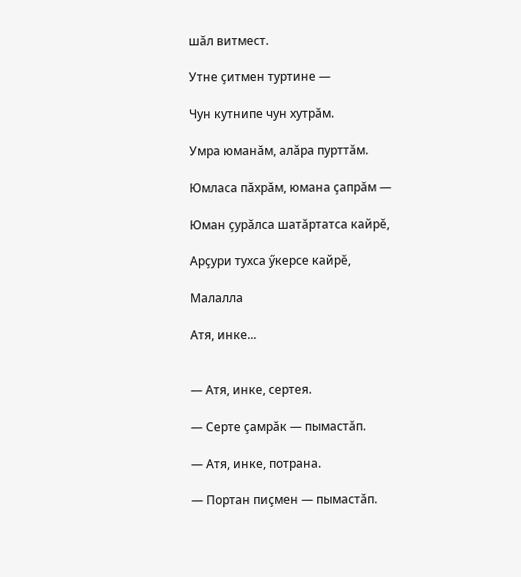шăл витмест.

Утне çитмен туртине —

Чун кутнипе чун хутрăм.

Умра юманăм, алăра пурттăм.

Юмласа пăхрăм, юмана çапрăм —

Юман çурăлса шатăртатса кайрĕ,

Арçури тухса ӳкерсе кайрĕ,

Малалла

Атя, инке...


— Атя, инке, сертея.

— Серте çамрăк — пымастăп.

— Атя, инке, потрана.

— Портан пиçмен — пымастăп.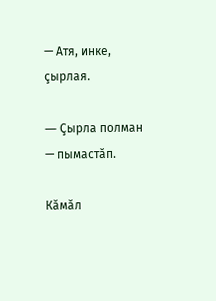— Атя, инке, çырлая.

— Çырла полман — пымастăп.

Кăмăл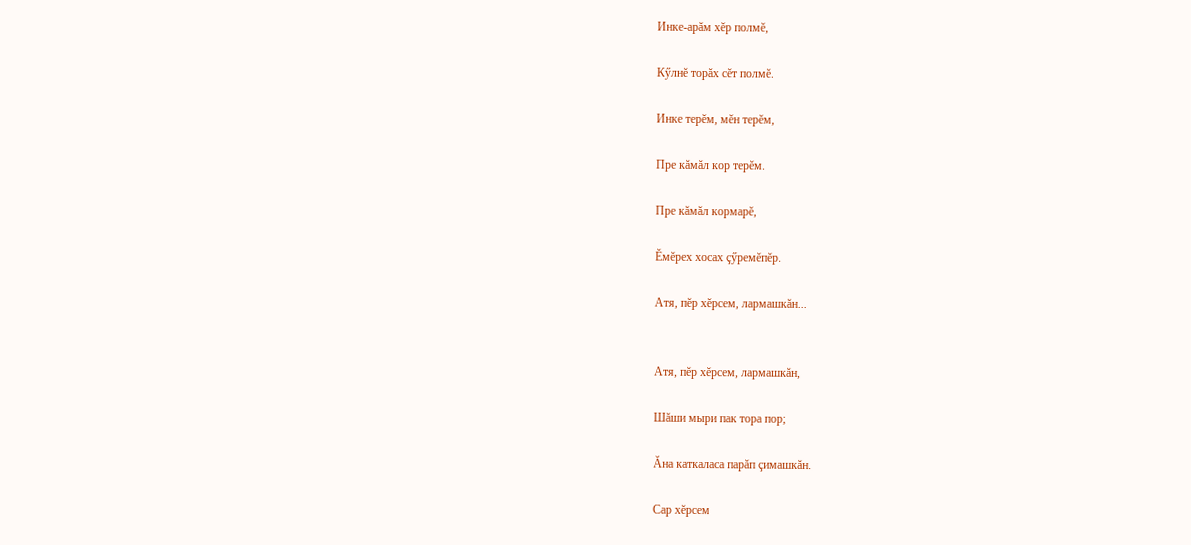Инке-арăм хĕр полмĕ,

Кӳлнĕ торăх сĕт полмĕ.

Инке терĕм, мĕн терĕм,

Пре кăмăл кор терĕм.

Пре кăмăл кормарĕ,

Ĕмĕрех хосах çӳремĕпĕр.

Атя, пĕр хĕрсем, лармашкăн...


Атя, пĕр хĕрсем, лармашкăн,

Шăши мыри пак тора пор;

Ăна каткаласа парăп çимашкăн.

Сар хĕрсем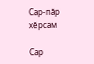Сар-пăр хĕрсам

Сар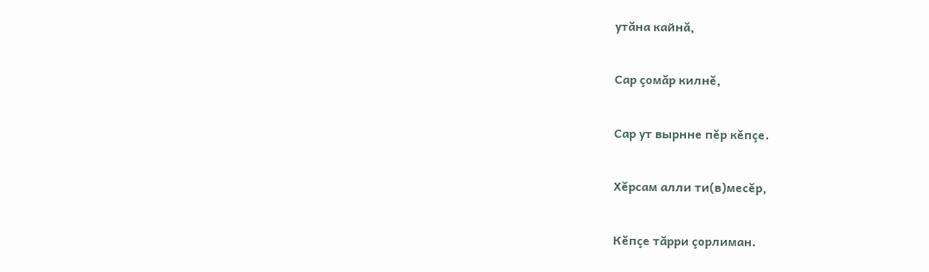утăна кайнă,

Сар çомăр килнĕ,

Сар ут вырнне пĕр кĕпçе.

Хĕрсам алли ти(в)месĕр,

Кĕпçе тăрри çорлиман.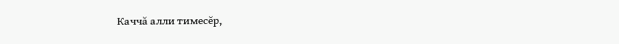Каччă алли тимесĕр,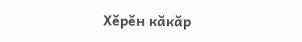Хĕрĕн кăкăр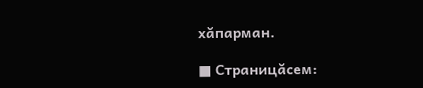хăпарман.

■ Страницăсем: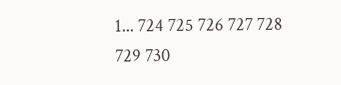1... 724 725 726 727 728 729 730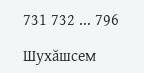731 732 ... 796

Шухăшсем